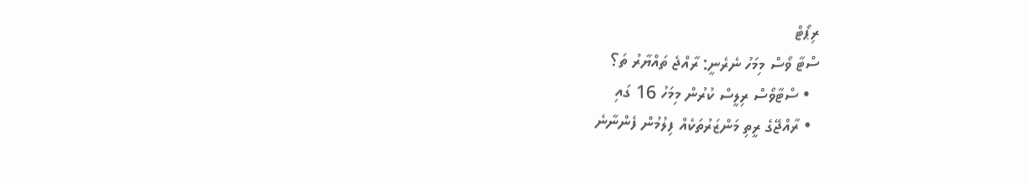ރިޕޯޓް
ސްޓާ ވޯސް މިމަހު ނެރެނީ: ރާއްޖެ ތައްޔާރު ތަ؟
  • ސްޓާވޯސް ރިލީސް ކުރުން މިމަހު 16 ގައި
  • ރާއްޖޭގެ ރީތި މަންޒަރުތަކެއް ފިލުމުން ފެންނާނެ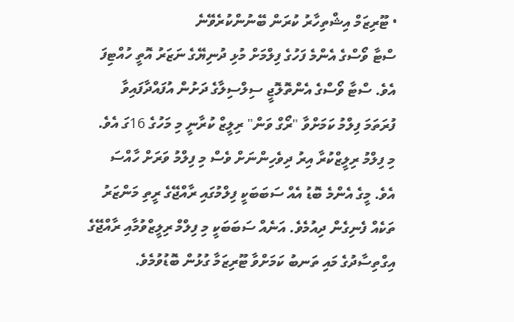• ޓޫރިޒަމް އިޝްތިހާރު ކުރަން ބޭނުންކުރެވޭނެ
ސްޓާ ވޯސްގެ އެންމެ ފަހުގެ ފިލްމަށް މުޅި ދުނިޔޭގެ ނަޒަރު އޮތީ ހުއްޓިފަ އެވެ. ސްޓާ ވޯސްގެ އެންތޮލޮޖީ ސިލްސިލާގެ ދަށުން އުފައްދާފައިވާ ފުރަތަމަ ފިލްމު ކަމަށްވާ "ރޯގް ވަން" ރިލީޒް ކުރާނީ މި މަހުގެ 16ގަ އެވެ. މި ފިލްމު ރިލީޒްކުރާ އިރު ދިވެހިންނަށް ވެސް މި ފިލްމު ވަރަށް ހާއްސަ އެވެ. މީގެ އެންމެ ބޮޑު އެއް ސަބަބަކީ ފިލްމުގައި ރާއްޖޭގެ ރީތި މަންޒަރު ތަކެއް ފެނިގެން ދިއުމެވެ. އަނެއް ސަބަބަކީ މި ފިލްމް ރިލީޒްވުމާއި ރާއްޖޭގެ އިގްތިސާދުގެ މައި ތަނބު ކަމަށްވާ ޓޫރިޒަމާ ގުޅުން ބޮޑުވުމެވެ.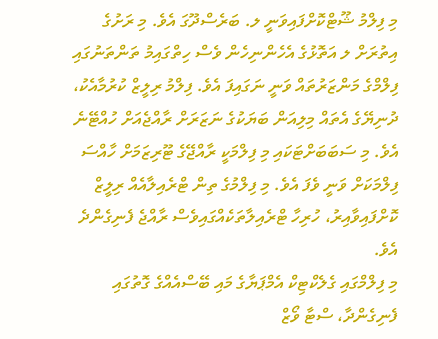މި ފިލްމު ޝޫޓްކޮށްފައިވަނީ ލ. ބަރެސްދޫގަ އެވެ. މި ރަށުގެ އިތުރަށް ލ އަތޮޅުގެ އެހެންނިހެން ވެސް ހިތްގައިމު ތަންތަނުގައި ފިލްމްގެ މަންޒަރުތައް ވަނީ ނަގައިފަ އެވެ. ފިލްމު ރިލީޒް ކުރުމާއެކު، ދުނިޔޭގެ އެތައް މިލިއަން ބަޔަކުގެ ނަޒަރަށް ރާއްޖެއަށް ހުއްޓޭނެ އެވެ. މި ސަބަބަށްޓަކައި މި ފިލްމަކީ ރާއްޖޭގެ ޓޫރިޒަމަށް ހާއްސަ ފިލްމަކަށް ވަނީ ވެފަ އެވެ. މި ފިލްމުގެ ތިން ޓްރެއިލާއެއް ރިލީޒް ކޮށްފައިވާއިރު، ހުރިހާ ޓްރެއިލާތަކެއްގައިވެސް ރާއްޖެ ފެނިގެންދެ އެވެ.
މި ފިލްމްގައި ގެލެކްޓިކް އެމްޕަޔާގެ މައި ބޭސްއެއްގެ ގޮތުގައި ފެނިގެންދާ، ސްޓާ ވޯޒް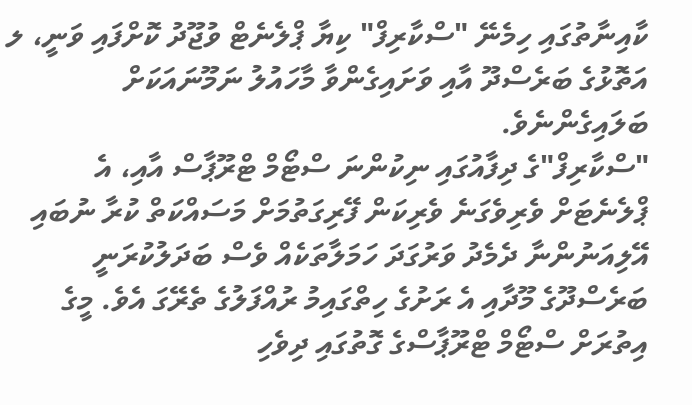ކާއިނާތުގައި ހިމެނޭ "ސްކާރިފް" ކިޔާ ޕްލެނެޓް ވުޖޫދު ކޮށްފައި ވަނީ، ލ އަތޮޅުގެ ބަރެސްދޫ އާއި ވަށައިގެންވާ މާހައުލު ނަމޫނައަކަށް ބަލައިގެންނެވެ.
"ސްކާރިފް"ގެ ދިފާއުގައި ނިކުންނަ ސްޓޯމް ޓްރޫޕާސް އާއި، އެ ޕްލެނެޓަށް ވެރިވެގަނެ ވެރިކަން ފޭރިގަތުމަށް މަސައްކަތް ކުރާ ނުބައި އޭލިއަނުންނާ ދެމެދު ވަރުގަދަ ހަމަލާތަކެއް ވެސް ބަދަލުކުރަނީ ބަރެސްދޫގެ މޫދާއި އެ ރަށުގެ ހިތްގައިމު ރުއްފަލުގެ ތެރޭގަ އެވެ. މީގެ އިތުރަށް ސްޓޯމް ޓްރޫޕާސްގެ ގޮތުގައި ދިވެހި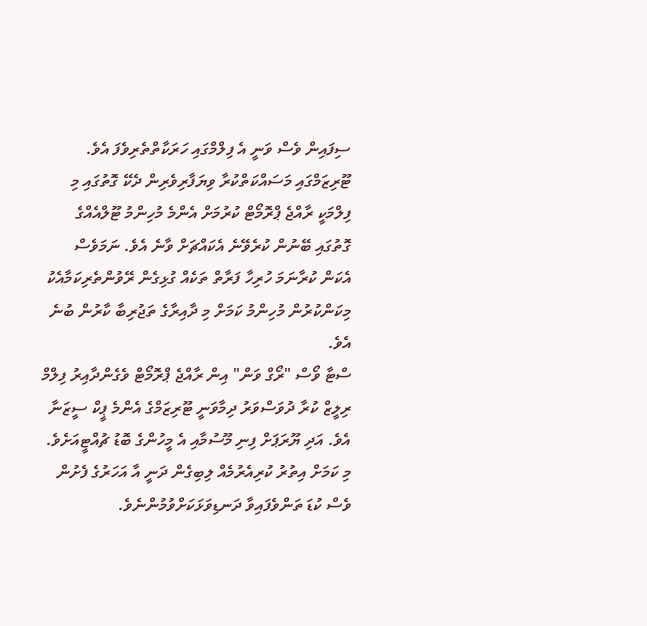ސިފައިން ވެސް ވަނީ އެ ފިލްމްގައި ހަރަކާތްތެރިވެފަ އެވެ.
ޓޫރިޒަމްގައި މަސައްކަތްކުރާ ވިޔަފާރިވެރިން ދެކޭ ގޮތުގައި މި ފިލްމަކީ ރާއްޖެ ޕްރޮމޯޓް ކުރުމަށް އެންމެ މުހިންމު ޓޫލްއެއްގެ ގޮތުގައި ބޭނުން ކުރެވޭނެ އެކައްޗަށް ވާނެ އެވެ. ނަމަވެސް އެކަން ކުރާނަމަ ހުރިހާ ފަރާތް ތަކެއް ގުޅިގެން ރޭވުންތެރިކަމާއެކު މިކަންކުރުން މުހިންމު ކަމަށް މި ދާއިރާގެ ތަޖުރިބާ ކާރުން ބުނެ އެވެ.
ސްޓާ ވޯސް "ރޯގް ވަން" އިން ރާއްޖެ ޕްރޮމޯޓް ވެގެންދާއިރު ފިލްމް ރިލީޒް ކުރާ ދުވަސްވަރު ދިމާވަނީ ޓޫރިޒަމްގެ އެންމެ ޕީކް ސީޒަނާ އެވެ. އަދި ޔޫރަޕަށް ފިނި މޫސުމާއި އެ މީހުންގެ ބޮޑު ޗުއްޓީއަށެވެ. މި ކަމަށް އިތުރު ކުރިއެރުމެއް ލިބިގެން ދަނީ އާ އަހަރުގެ ފެށުން ވެސް ކުޑަ ތަންވެފައިވާ ދަނޑިވަޅަކަށްވުމުންނެވެ.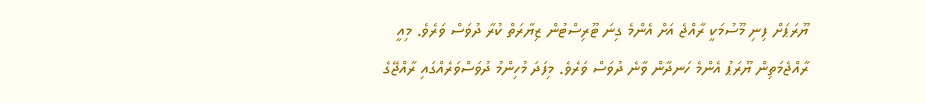ޔޫރަޕަށް ފިނި މޫސުމަކީ ރާއްޖެ އަށް އެންމެ ގިނަ ޓޫރިސްޓުން ޒިޔާރަތް ކުރާ ދުވަސް ވަރެވެ. މިއީ ރާއްޖެމަތިން ޔޫރަޕު އެންމެ ހަނދާން ވާނެ ދުވަސް ވަރެވެ. މިފަދަ މުހިންމު ދުވަސްވަރެއްގައި ރާއްޖޭގެ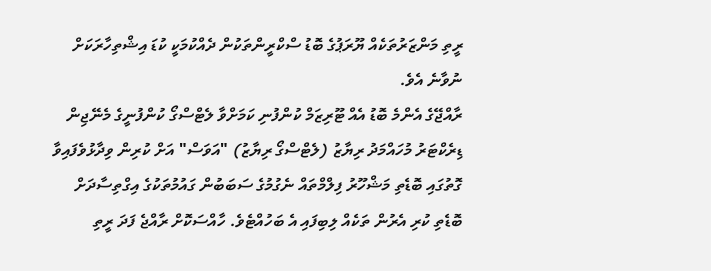ރީތި މަންޒަރުތަކެއް ޔޫރަޕުގެ ބޮޑު ސްކްރީންތަކުން ދެއްކުމަކީ ކުޑަ އިޝްތިހާރަކަށް ނުވާނެ އެވެ.
ރާއްޖޭގެ އެންމެ ބޮޑު އެއް ޓޫރިޒަމް ކުންފުނި ކަމަށްވާ ލެޓްސްގޯ ކުންފުނީގެ މެނޭޖިން ޑިރެކްޓަރު މުހައްމަދު ރިޔާޒު (ލެޓްސްގޯ ރިޔާޒު) "އަވަސް" އަށް ކުރިން ވިދާޅުވެފައިވާ ގޮތުގައި ބޮޑެތި މަޝްހޫރު ފިލްމްތައް ނެގުމުގެ ސަބަބުން ގައުމުތަކުގެ އިގްތިސާދަށް ބޮޑެތި ކުރި އެރުން ތަކެއް ލިބިފައި އެ ބަހުއްޓެވެ. ހާއްސަކޮށް ރާއްޖެ ފަދަ ރީތި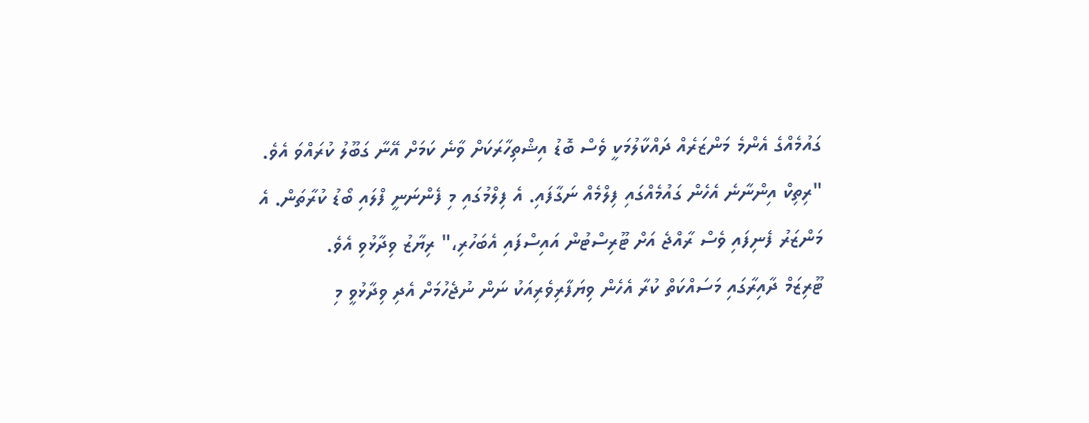ގައުމެއްގެ އެންމެ މަންޒަރެއް ދައްކާލުމަކީ ވެސް ބޮޑު އިޝްތިހާރަކަށް ވާނެ ކަމަށް އޭނާ ގަބޫލު ކުރައްވަ އެވެ.
"ރިތިކް އިންނާނެ އެހެން ގައުމެއްގައި ފިލްމެއް ނަގާފައި. އެ ފިލްމުގައި މި ފެންނަނީ ފްލައި ބޯޑު ކުރާތަން. އެ މަންޒަރު ފެނިފައި ވެސް ރާއްޖެ އަށް ޓޫރިސްޓުން އައިސްފައި އެބަހުރި،" ރިޔާޒު ވިދާޅުވި އެވެ.
ޓޫރިޒަމް ދާއިރާގައި މަސައްކަތް ކުރާ އެހެން ވިޔަފާރިވެރިއަކު ނަން ނުޖެހުމަށް އެދި ވިދާޅުވީ މި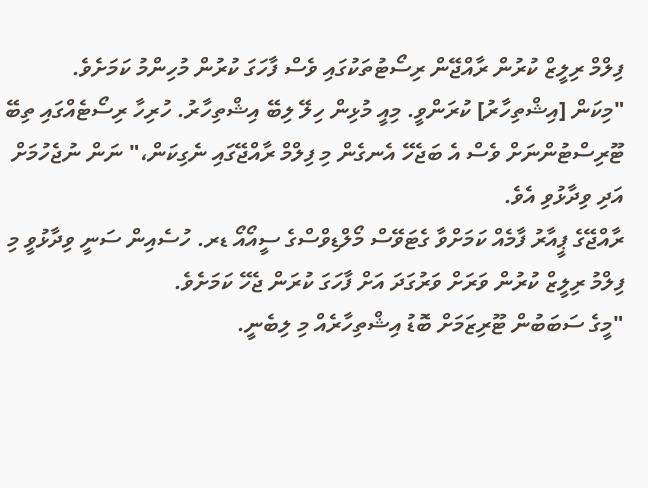ފިލްމް ރިލީޒް ކުރުން ރާއްޖޭން ރިސޯޓުތަކުގައި ވެސް ފާހަގަ ކުރުން މުހިންމު ކަމަށެވެ.
"މިކަން [އިޝްތިހާރު] ކުރަންވީ. މިއީ މުޅިން ހިލޭ ލިބޭ އިޝްތިހާރު. ހުރިހާ ރިސޯޓެއްގައި ތިބޭ ޓޫރިސްޓުންނަށް ވެސް އެ ބަޖެހޭ އެނގެން މި ފިލްމް ރާއްޖޭގައި ނެގިކަން،" ނަން ނުޖެހުމަށް އަދި ވިދާޅުވި އެވެ.
ރާއްޖޭގެ ޕީއާރު ފާމެއް ކަމަށްވާ ގެޓަވޭސް މޯލްޑިވްސްގެ ސީއޯއޯ ޑރ. ހުސެއިން ސަނީ ވިދާޅުވީ މި ފިލްމު ރިލީޒް ކުރުން ވަރަށް ވަރުގަދަ އަށް ފާހަގަ ކުރަން ޖެހޭ ކަމަށެވެ.
"މީގެ ސަބަބުން ޓޫރިޒަމަށް ބޮޑު އިޝްތިހާރެއް މި ލިބެނީ.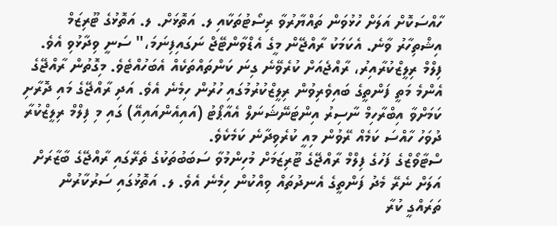ހާއްސަކޮށް އަލަށް ހުޅުވަން ތައްޔާރުވާ ރިސޯޓުތަކާއި ލ. އަތޮޅަށް. ލ. އަތޮޅުގެ ޓޫރިޒަމް އިޝްތިހާރު ވާނެ. އެކަމަކު ރާއްޖޭން މީގެ އެޑްވާންޓޭޖް ނަގައިފިނަމަ،" ސަނީ ވިދާޅުވި އެވެ.
ފިލްމް ރިލީޒްކުރާއިރު، ރާއްޖެއަށް ކުރެވޭނެ ގިނަ ކަންތައްތަކެއް އެބަހުއްޓެވެ. މިގޮތުން ރާއްޖޭގެ އެންމެ މަތީ ފަންތީގެ ބައިވެރިވުން ރިލީޒްކުރުމުގައި ހުރުން ހިމެނެ އެވެ. އަދި ރާއްޖޭގެ މައި ދޮރާށި ކަމަށްވާ އިބްރާހިމް ނާސިރު އިންޓަނޭޝަނަލް އެއާޕޯޓު (އައިއެންއައިއޭ) ގައި މި ފިލްމް ރިލީޒްކުރާ ދުވަހު ހާއްސަ ކަމެއް ރޭވުން މިއީ ކުރެވިދާނެ ކަމެކެވެ.
ސްޓާވޯޒްގެ ފަހުގެ ފިލްމް ރާއްޖޭގެ ޓޫރިޒަމަށް މުހިންމުވާ ސަބަބުތަކުގެ ތެރޭގައި ރާއްޖޭގެ ބާޒާރަށް އަލަށް ނެރޭ މެދު ފަންތީގެ އެނދުތައް ވިއްކުން ހިމެނެ އެވެ. ލ. އަތޮޅުގައި ސަރުކާރުން ތަރައްގީ ކުރާ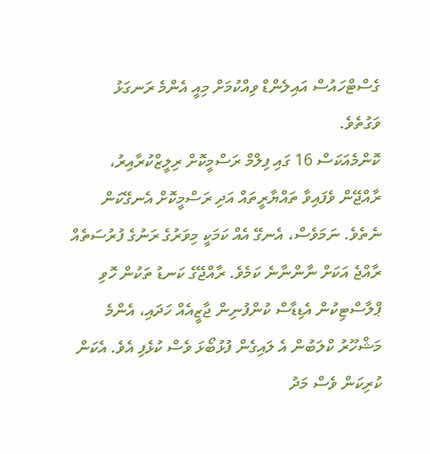ގެސްޓްހައުސް އައިލެންޑް ވިއްކުމަށް މިއީ އެންމެ ރަނގަޅު ވަގުތެވެ.
ކޮންމެއަކަސް 16 ގައި ފިލްމް ރަސްމީކޮށް ރިލީޒްކުރާއިރު، ރާއްޖޭން ވެފައިވާ ތައްޔާރީތައް އަދި ރަސްމީކޮށް އެނގޭކަން ނެތެވެ. ނަމަވެސް، އެނގޭ އެއް ކަމަކީ މިވަރުގެ ރަނުގެ ފުރުސަތެއް ރާއްޖެ އަކަށް ނާންނާނެ ކަމެވެ. ރާއްޖޭގެ ކަނޑު ތަކުން ހޮވި ޕްލާސްޓިކުން އެޑިޑާސް ކުންފުނިން ޖާޒީއެއް ހަދައި، އެންމެ މަޝްހޫރު ކްލަބުން އެ ލައިގެން ފުޅުބޯޅަ ވެސް ކުޅެފި އެވެ. އެކަން ކުރިކަން ވެސް މަދު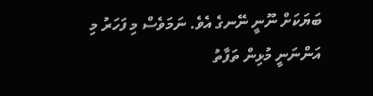ބަޔަކަށް ނޫނީ ނޭނގެ އެވެ. ނަމަވެސް މި ފަހަރު މި އަންނަނީ މުޅިން ތަފާތު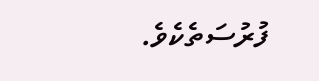ފުރުސަތެކެވެ.